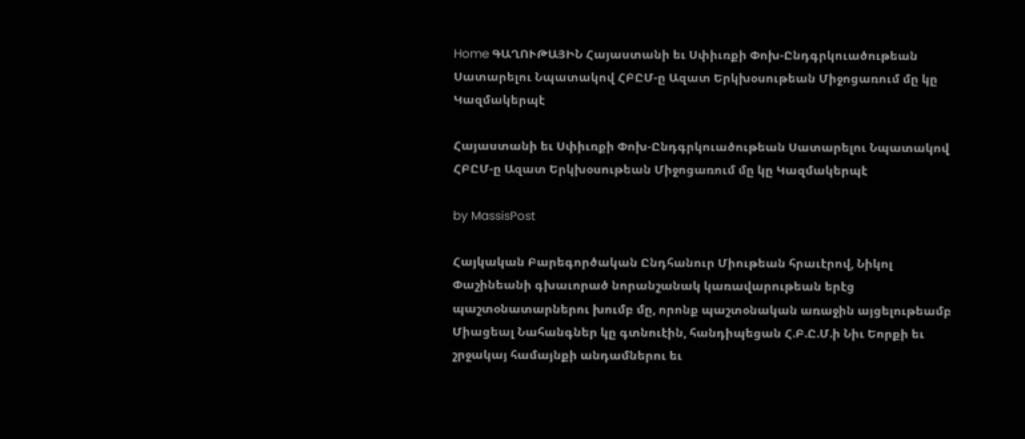Home ԳԱՂՈՒԹԱՅԻՆ Հայաստանի եւ Սփիւռքի Փոխ-Ընդգրկուածութեան Սատարելու Նպատակով ՀԲԸՄ-ը Ազատ Երկխօսութեան Միջոցառում մը կը Կազմակերպէ

Հայաստանի եւ Սփիւռքի Փոխ-Ընդգրկուածութեան Սատարելու Նպատակով ՀԲԸՄ-ը Ազատ Երկխօսութեան Միջոցառում մը կը Կազմակերպէ

by MassisPost

Հայկական Բարեգործական Ընդհանուր Միութեան հրաւէրով, Նիկոլ Փաշինեանի գխաւորած նորանշանակ կառավարութեան երէց պաշտօնատարներու խումբ մը, որոնք պաշտօնական առաջին այցելութեամբ Միացեալ Նահանգներ կը գտնուէին, հանդիպեցան Հ.Բ.Ը.Մ.ի Նիւ Եորքի եւ շրջակայ համայնքի անդամներու եւ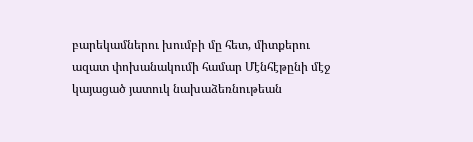բարեկամներու խումբի մը հետ, միտքերու ազատ փոխանակումի համար Մէնհէթընի մէջ կայացած յատուկ նախաձեռնութեան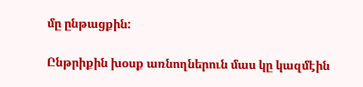մը ընթացքին:

Ընթրիքին խօսք առնողներուն մաս կը կազմէին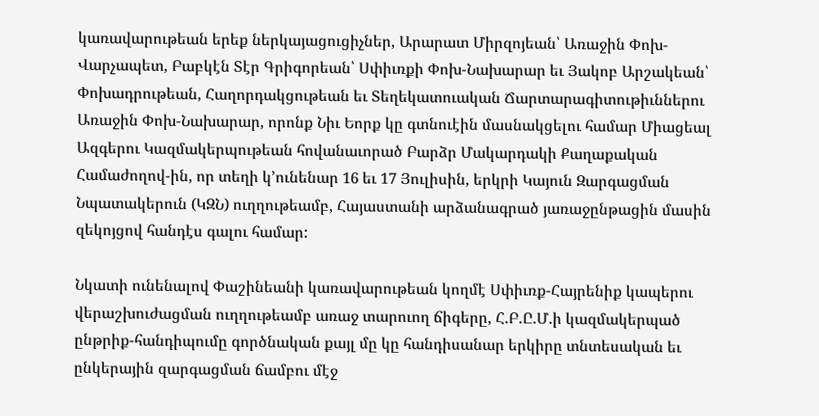կառավարութեան երեք ներկայացուցիչներ, Արարատ Միրզոյեան՝ Առաջին Փոխ-Վարչապետ, Բաբկէն Տէր Գրիգորեան՝ Սփիւռքի Փոխ-Նախարար եւ Յակոբ Արշակեան՝ Փոխադրութեան, Հաղորդակցութեան եւ Տեղեկատուական Ճարտարագիտութիւններու Առաջին Փոխ-Նախարար, որոնք Նիւ Եորք կը գտնուէին մասնակցելու համար Միացեալ Ազգերու Կազմակերպութեան հովանաւորած Բարձր Մակարդակի Քաղաքական Համաժողով-ին, որ տեղի կ’ունենար 16 եւ 17 Յուլիսին, երկրի Կայուն Զարգացման Նպատակերուն (ԿԶՆ) ուղղութեամբ, Հայաստանի արձանագրած յառաջընթացին մասին զեկոյցով հանդէս գալու համար:

Նկատի ունենալով Փաշինեանի կառավարութեան կողմէ Սփիւռք-Հայրենիք կապերու վերաշխուժացման ուղղութեամբ առաջ տարուող ճիգերը, Հ.Բ.Ը.Մ.ի կազմակերպած ընթրիք-հանդիպումը գործնական քայլ մը կը հանդիսանար երկիրը տնտեսական եւ ընկերային զարգացման ճամբու մէջ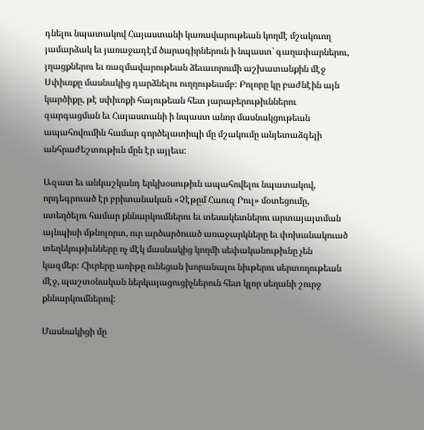դնելու նպատակով Հայաստանի կառավարութեան կողմէ մշակուող յամարձակ եւ յառաջադէմ ծարագիրներուն ի նպաստ՝ գաղափարներու, յղացքներու եւ ռազմավարութեան ձեւաւորումի աշխատանքին մէջ Սփիւռքը մասնակից դարձնելու ուղղութեամբ: Բոլորը կը բաժնէին այն կարծիքը, թէ սփիւռքի հայութեան հետ յարաբերութիւններու զարգացման եւ Հայաստանի ի նպաստ անոր մասնակցութեան ապահովումին համար գործելատիպի մը մշակումը անյետաձգելի անհրաժեշտութիւն մըն էր այլեւս:

Ազատ եւ անկաշկանդ երկխօսութիւն ապահովելու նպատակով, որդեգրուած էր բրիտանական «Չէթըմ Հաուզ Րուլ» մօտեցումը, ստեղծելու համար քննարկումներու եւ տեսակետներու արտայայտման այնպիսի մթնոլորտ, ուր արծարծուած առաջարկները եւ փոխանակուած տեղեկութիւնները ոչ մէկ մասնակից կողմի սեփականութիւնը չեն կազմեր: Հիւրերը առիթը ունեցան խորանալու նիւթերու սերտողութեան մէջ, պաշտօնական ներկայացուցիչներուն հետ կլոր սեղանի շուրջ քննարկումներով:

Մասնակիցի մը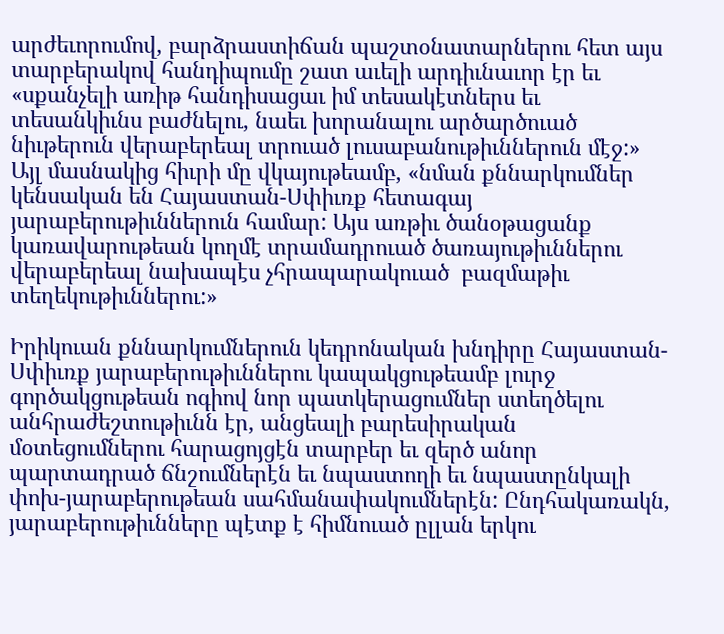արժեւորումով, բարձրաստիճան պաշտօնատարներու հետ այս տարբերակով հանդիպումը շատ աւելի արդիւնաւոր էր եւ «սքանչելի առիթ հանդիսացաւ իմ տեսակէտներս եւ տեսանկիւնս բաժնելու, նաեւ խորանալու արծարծուած նիւթերուն վերաբերեալ տրուած լուսաբանութիւններուն մէջ:» Այլ մասնակից հիւրի մը վկայութեամբ, «նման քննարկումներ կենսական են Հայաստան-Սփիւռք հետագայ յարաբերութիւններուն համար: Այս առթիւ ծանօթացանք կառավարութեան կողմէ տրամադրուած ծառայութիւններու վերաբերեալ նախապէս չհրապարակուած  բազմաթիւ տեղեկութիւններու:»

Իրիկուան քննարկումներուն կեդրոնական խնդիրը Հայաստան-Սփիւռք յարաբերութիւններու կապակցութեամբ լուրջ գործակցութեան ոգիով նոր պատկերացումներ ստեղծելու անհրաժեշտութիւնն էր, անցեալի բարեսիրական մօտեցումներու հարացոյցէն տարբեր եւ զերծ անոր պարտադրած ճնշումներէն եւ նպաստողի եւ նպաստընկալի փոխ-յարաբերութեան սահմանափակումներէն: Ընդհակառակն, յարաբերութիւնները պէտք է հիմնուած ըլլան երկու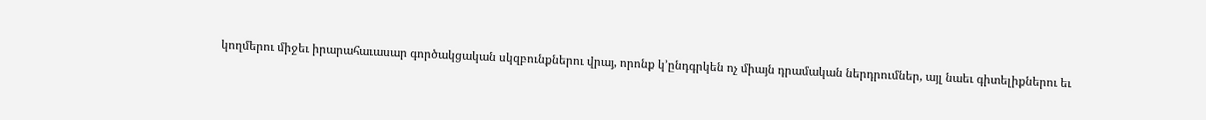կողմերու միջեւ իրարահաւասար գործակցական սկզբունքներու վրայ, որոնք կ’ընդգրկեն ոչ միայն դրամական ներդրումներ, այլ նաեւ գիտելիքներու եւ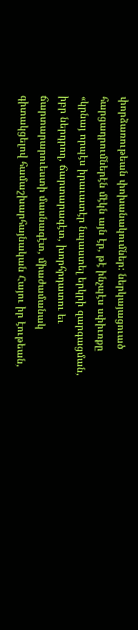փորձառութեան փոխանակումներ: ներկայացուած հարցադրումներէն մէկն այն էր, թէ ինչպէս սփիւռքը «կրնայ որպէս իրաւատէր նպաստել երկրի զարգացման, իբր ներդրող, ճարտարագէտ, խորհրդատու եւ ճարտարարուեստի մասնագէտ, միաժամանակ գիտակցելով համաշխարհայնական Հայու իր էութեան,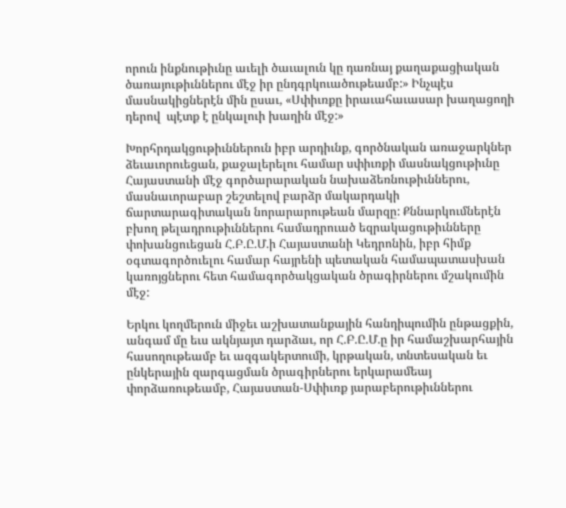որուն ինքնութիւնը աւելի ծաւալուն կը դառնայ քաղաքացիական ծառայութիւններու մէջ իր ընդգրկուածութեամբ:» Ինչպէս մասնակիցներէն մին ըսաւ, «Սփիւռքը իրաւահաւասար խաղացողի դերով  պէտք է ընկալուի խաղին մէջ:»

Խորհրդակցութիւններուն իբր արդիւնք, գործնական առաջարկներ ձեւաւորուեցան, քաջալերելու համար սփիւռքի մասնակցութիւնը Հայաստանի մէջ գործարարական նախաձեռնութիւններու, մասնաւորաբար շեշտելով բարձր մակարդակի ճարտարագիտական նորարարութեան մարզը: Քննարկումներէն բխող թելադրութիւններու համադրուած եզրակացութիւնները փոխանցուեցան Հ.Բ.Ը.Մ.ի Հայաստանի Կեդրոնին, իբր հիմք օգտագործուելու համար հայրենի պետական համապատասխան կառոյցներու հետ համագործակցական ծրագիրներու մշակումին մէջ:

Երկու կողմերուն միջեւ աշխատանքային հանդիպումին ընթացքին, անգամ մը եւս ակնյայտ դարձաւ, որ Հ.Բ.Ը.Մ.ը իր համաշխարհային հասողութեամբ եւ ազգակերտումի, կրթական, տնտեսական եւ ընկերային զարգացման ծրագիրներու երկարամեայ փորձառութեամբ, Հայաստան-Սփիւռք յարաբերութիւններու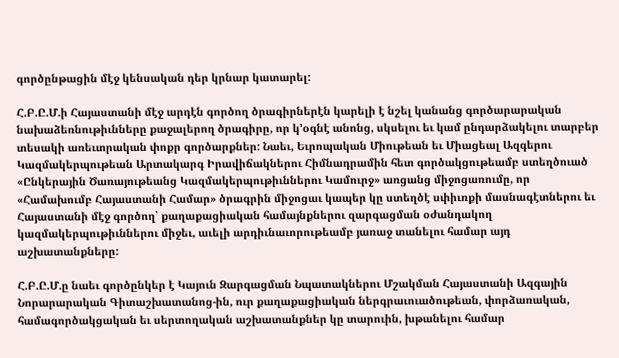գործընթացին մէջ կենսական դեր կրնար կատարել:

Հ.Բ.Ը.Մ.ի Հայաստանի մէջ արդէն գործող ծրագիրներէն կարելի է նշել կանանց գործարարական նախաձեռնութիւնները քաջալերող ծրագիրը, որ կ’օգնէ անոնց, սկսելու եւ կամ ընդարձակելու տարբեր տեսակի առեւտրական փոքր գործարքներ: Նաեւ, Եւրոպական Միութեան եւ Միացեալ Ազգերու Կազմակերպութեան Արտակարգ Իրավիճակներու Հիմնադրամին հետ գործակցութեամբ ստեղծուած «Ընկերային Ծառայութեանց Կազմակերպութիւններու Կամուրջ» առցանց միջոցառումը, որ «Համախումբ Հայաստանի Համար» ծրագրին միջոցաւ կապեր կը ստեղծէ սփիւռքի մասնագէտներու եւ Հայաստանի մէջ գործող՝ քաղաքացիական համայնքներու զարգացման օժանդակող կազմակերպութիւններու միջեւ, աւելի արդիւնաւորութեամբ յառաջ տանելու համար այդ աշխատանքները:

Հ.Բ.Ը.Մ.ը նաեւ գործընկեր է Կայուն Զարգացման Նպատակներու Մշակման Հայաստանի Ազգային Նորարարական Գիտաշխատանոց-ին, ուր քաղաքացիական ներգրաւուածութեան, փորձառական, համագործակցական եւ սերտողական աշխատանքներ կը տարուին, խթանելու համար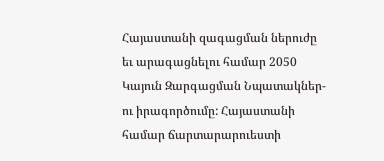Հայաստանի զագացման ներուժը եւ արագացնելու համար 2050 Կայուն Զարգացման Նպատակներ-ու իրագործումը: Հայաստանի համար ճարտարարուեստի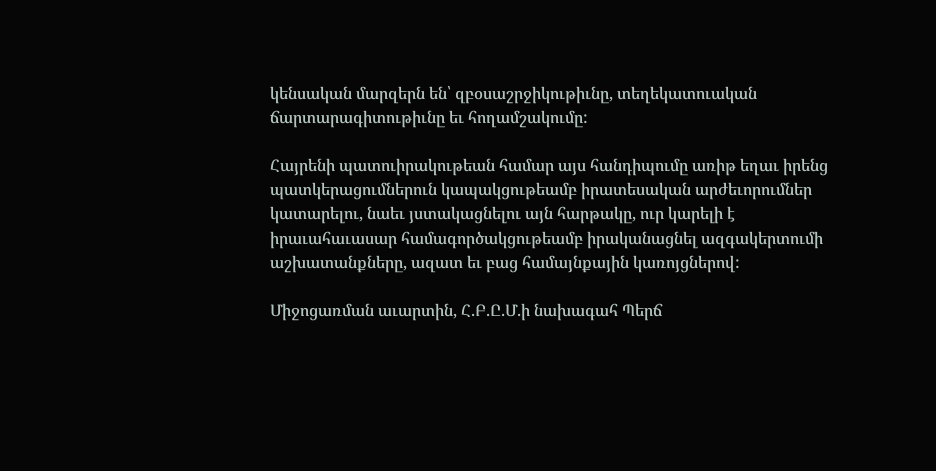կենսական մարզերն են՝ զբօսաշրջիկութիւնը, տեղեկատուական ճարտարագիտութիւնը եւ հողամշակումը:

Հայրենի պատուիրակութեան համար այս հանդիպումը առիթ եղաւ իրենց պատկերացումներուն կապակցութեամբ իրատեսական արժեւորումներ կատարելու, նաեւ յստակացնելու այն հարթակը, ուր կարելի է իրաւահաւասար համագործակցութեամբ իրականացնել ազգակերտումի աշխատանքները, ազատ եւ բաց համայնքային կառոյցներով:

Միջոցառման աւարտին, Հ.Բ.Ը.Մ.ի նախագահ Պերճ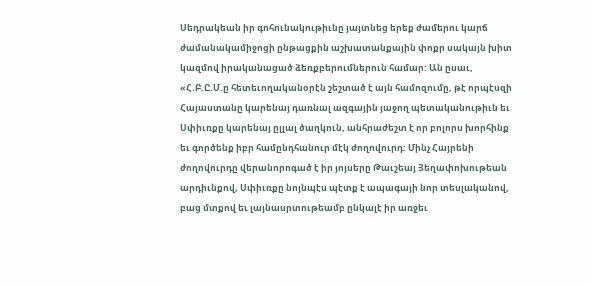Սեդրակեան իր գոհունակութիւնը յայտնեց երեք ժամերու կարճ ժամանակամիջոցի ընթացքին աշխատանքային փոքր սակայն խիտ կազմով իրականացած ձեռքբերումներուն համար: Ան ըսաւ, «Հ.Բ.Ը.Մ.ը հետեւողականօրէն շեշտած է այն համոզումը, թէ որպէսզի Հայաստանը կարենայ դառնալ ազգային յաջող պետականութիւն եւ Սփիւռքը կարենայ ըլլալ ծաղկուն, անհրաժեշտ է որ բոլորս խորհինք եւ գործենք իբր համընդհանուր մէկ ժողովուրդ: Մինչ Հայրենի ժողովուրդը վերանորոգած է իր յոյսերը Թաւշեայ Յեղափոխութեան արդիւնքով, Սփիւռքը նոյնպէս պէտք է ապագայի նոր տեսլականով, բաց մտքով եւ լայնասրտութեամբ ընկալէ իր առջեւ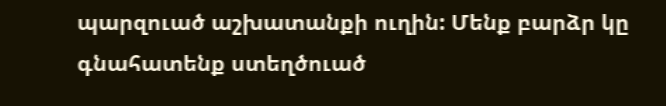պարզուած աշխատանքի ուղին: Մենք բարձր կը գնահատենք ստեղծուած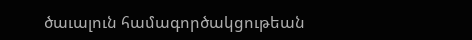ծաւալուն համագործակցութեան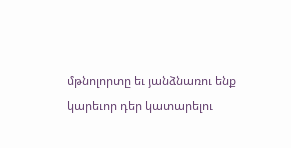մթնոլորտը եւ յանձնառու ենք կարեւոր դեր կատարելու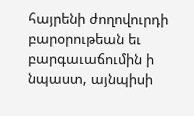հայրենի ժողովուրդի բարօրութեան եւ բարգաւաճումին ի նպաստ, այնպիսի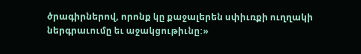ծրագիրներով, որոնք կը քաջալերեն սփիւռքի ուղղակի ներգրաւումը եւ աջակցութիւնը:»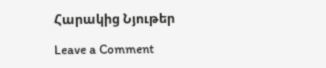Հարակից Նյութեր

Leave a Comment